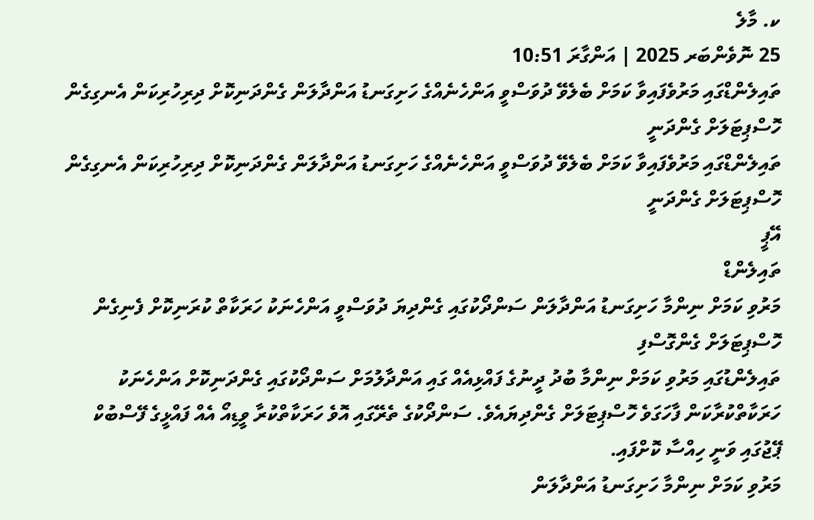ކ. މާލެ
25 ނޮވެންބަރ 2025 | އަންގާރަ 10:51
ތައިލެންޑްގައި މަރުވެފައިވާ ކަމަށް ބެލެވޭ ދުވަސްވީ އަންހެނެއްގެ ހަށިގަނޑު އަންދާލަން ގެންދަނިކޮށް ދިރިހުރިކަން އެނގިގެން ހޮސްޕިޓަލަށް ގެންދަނީ
ތައިލެންޑްގައި މަރުވެފައިވާ ކަމަށް ބެލެވޭ ދުވަސްވީ އަންހެނެއްގެ ހަށިގަނޑު އަންދާލަން ގެންދަނިކޮށް ދިރިހުރިކަން އެނގިގެން ހޮސްޕިޓަލަށް ގެންދަނީ
އޭޕީ
ތައިލެންޑް
މަރުވި ކަމަށް ނިންމާ ހަށިގަނޑު އަންދާލަން ސަންދޯކުގައި ގެންދިޔަ ދުވަސްވީ އަންހެނަކު ހަރަކާތް ކުރަނިކޮށް ފެނިގެން ހޮސްޕިޓަލަށް ގެންގޮސްފި
ތައިލެންޑުގައި މަރުވި ކަމަށް ނިންމާ ބުދު ދީނުގެ ފައްޅިއެއް ގައި އަންދާލުމަށް ސަންދޯކުގައި ގެންދަނިކޮށް އަންހެނަކު ހަރަކާތްކުރާކަން ފާހަގަވެ ހޮސްޕިޓަލަށް ގެންދިޔައެވެ. ސަންދޯކުގެ ތެރޭގައި އޮވެ ހަރަކާތްކުރާ ވީޑިއޯ އެއް ފައްޅީގެ ފޭސްބުކް ޕޭޖުގައި ވަނީ ހިއްސާ ކޮށްފައި.
މަރުވި ކަމަށް ނިންމާ ހަށިގަނޑު އަންދާލަން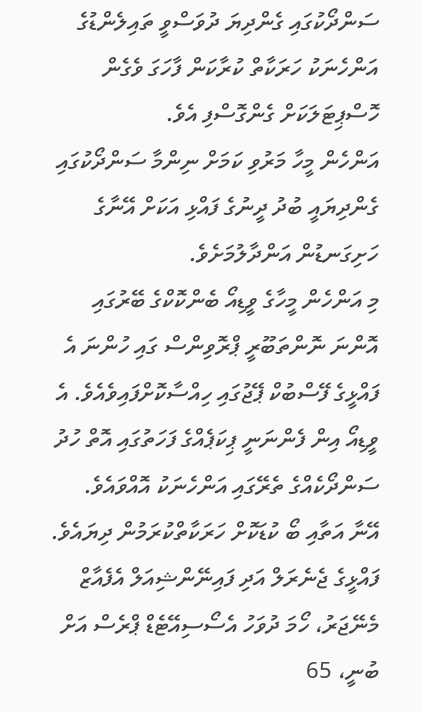ސަންދޯކުގައި ގެންދިޔަ ދުވަސްވީ ތައިލެންޑުގެ އަންހެނަކު ހަރަކާތް ކުރާކަން ފާހަގަ ވެގެން ހޮސްޕިޓަލަކަށް ގެންގޮސްފި އެވެ.
އަންހެން މީހާ މަރުވި ކަމަށް ނިންމާ ސަންދޯކުގައި ގެންދިޔައީ ބުދު ދީނުގެ ފައްޅި އަކަށް އޭނާގެ ހަށިގަނޑުން އަންދާލުމަށެވެ.
މި އަންހެން މީހާގެ ވީޑިއޯ ބެންކޮކްގެ ބޭރުގައި އޮންނަ ނޮންތަބޫރީ ޕްރޮވިންސް ގައި ހުންނަ އެ ފައްޅީގެ ފޭސްބުކް ޕޭޖުގައި ހިއްސާކޮށްފައިވެއެވެ. އެ ވީޑިއޯ އިން ފެންނަނީ ޕިކަޕެއްގެ ފަހަތުގައި އޮތް ހުދު ސަންދޯކެއްގެ ތެރޭގައި އަންހެނަކު އޮއްވައެވެ. އޭނާ އަތާއި ބޯ ކުޑަކޮށް ހަރަކާތްކުރަމުން ދިޔައެވެ.
ފައްޅީގެ ޖެނެރަލް އަދި ފައިނޭންޝިއަލް އެފެއާޒް މެނޭޖަރު، ހޯމަ ދުވަހު އެސޯސިއޭޓެޑް ޕްރެސް އަށް ބުނީ، 65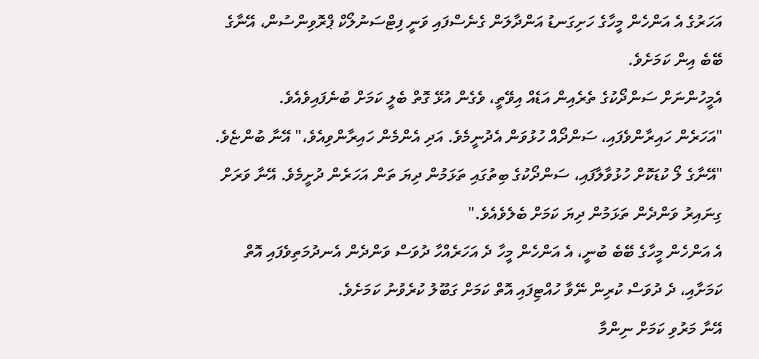އަހަރުގެ އެ އަންހެން މީހާގެ ހަށިގަނޑު އަންދާލަން ގެނެސްފައި ވަނީ ފިޓްސަނުލޯކް ޕްރޮވިންސުން، އޭނާގެ ބޭބެ އިން ކަމަށެވެ.
އެމީހުންނަށް ސަންދޯކުގެ ތެރެއިން އަޑެއް އިވޭތީ، ވެގެން އުޅޭ ގޮތް ބެލީ ކަމަށް ބުނެފައިވެއެވެ.
"އަހަރެން ހައިރާންވެފައި، ސަންދޯއް ހުޅުވަން އެދުނީމެވެ. އަދި އެންމެން ހައިރާންވިއެވެ،" އޭނާ ބުންޏެވެ. "އޭނާގެ ލޯ ކުޑަކޮށް ހުޅުވާލާފައި، ސަންދޯކުގެ ބިތުގައި ތަޅަމުން ދިޔަ ތަން އަހަރެން ދުށީމެވެ. އޭނާ ވަރަށް ގިނައިރު ވަންދެން ތަޅަމުން ދިޔަ ކަމަށް ބެލެވެއެވެ."
އެ އަންހެން މީހާގެ ބޭބެ ބުނީ، އެ އަންހެން މީހާ ދެ އަހަރެއްހާ ދުވަސް ވަންދެން އެނދުމަތިވެފައި އޮތް ކަމަށާއި، ދެ ދުވަސް ކުރިން ނޭވާ ހުއްޓިފައި އޮތް ކަމަށް ގަބޫލު ކުރެވުނު ކަމަށެވެ.
އޭނާ މަރުވި ކަމަށް ނިންމާ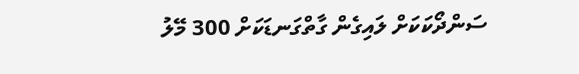ސަންދޯކަކަށް ލައިގެން ގާތްގަނޑަކަށް 300 މޭލު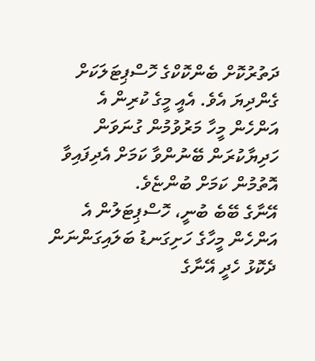ދަތުރުކޮށް ބެންކޮކްގެ ހޮސްޕިޓަލަކަށް ގެންދިޔަ އެވެ. އެއީ މީގެ ކުރިން އެ އަންހެން މީހާ މަރުވުމުން ގުނަވަން ހަދިޔާކުރަން ބޭނުންވާ ކަމަށް އެދިފައިވާ އޮތުމުން ކަމަށް ބުންޏެވެ.
އޭނާގެ ބޭބެ ބުނީ، ހޮސްޕިޓަލުން އެ އަންހެން މީހާގެ ހަށިގަނޑު ބަލައިގަންނަން ދެކޮޅު ހެދީ އޭނާގެ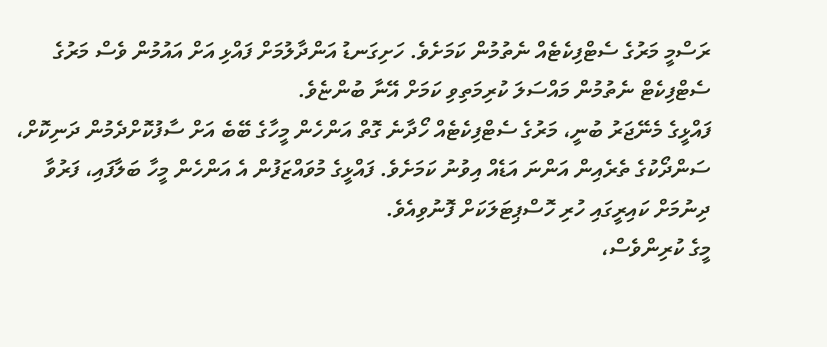ރަސްމީ މަރުގެ ސެޓްފިކެޓެއް ނެތުމުން ކަމަށެވެ. ހަށިގަނޑު އަންދާލުމަށް ފައްޅި އަށް އައުމުން ވެސް މަރުގެ ސެޓްފިކެޓް ނެތުމުން މައްސަލަ ކުރިމަތިވި ކަމަށް އޭނާ ބުންޏެވެ.
ފައްޅީގެ މެނޭޖަރު ބުނީ، މަރުގެ ސެޓްފިކެޓެއް ހޯދާނެ ގޮތް އަންހެން މީހާގެ ބޭބެ އަށް ސާފުކޮށްދެމުން ދަނިކޮށް، ސަންދޯކުގެ ތެރެއިން އަންނަ އަޑެއް އިވުނު ކަމަށެވެ. ފައްޅީގެ މުވައްޒަފުން އެ އަންހެން މީހާ ބަލާފައި، ފަރުވާ ދިނުމަށް ކައިރީގައި ހުރި ހޮސްޕިޓަލަކަށް ފޮނުވިއެވެ.
މީގެ ކުރިންވެސް،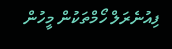ފިއުނެރަލް ހޯމްތަކުން މީހުން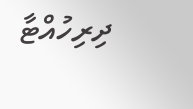ދިރިހުއްޓާ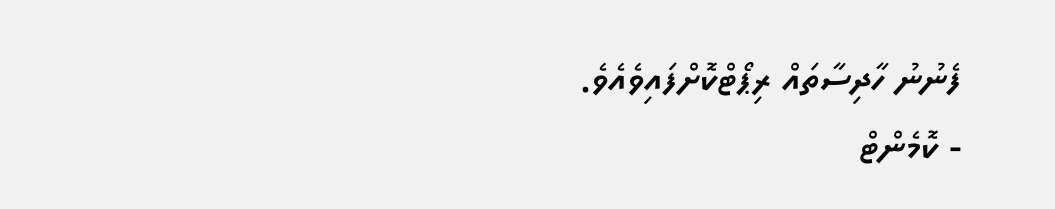ފެނުނު ހާދިސާތައް ރިޕޯޓްކޮށްފައިވެއެވެ.
- ކޮމެންޓް